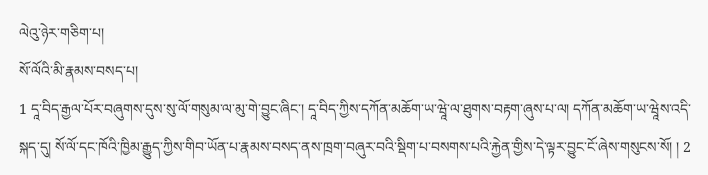ལེའུ་ཉེར་གཅིག་པ།
སོ་ལོའི་མི་རྣམས་བསད་པ།
1 དཱ་བིད་རྒྱལ་པོར་བཞུགས་དུས་སུ་ལོ་གསུམ་ལ་མུ་གེ་བྱུང་ཞིང་། དཱ་བིད་ཀྱིས་དཀོན་མཆོག་ཡ་ཝཱེ་ལ་ཐུགས་བརྟག་ཞུས་པ་ལ། དཀོན་མཆོག་ཡ་ཝཱེས་འདི་སྐད་དུ། སོ་ལོ་དང་ཁོའི་ཁྱིམ་རྒྱུད་ཀྱིས་གིབ་ཡོན་པ་རྣམས་བསད་ནས་ཁྲག་བཞུར་བའི་སྡིག་པ་བསགས་པའི་རྐྱེན་གྱིས་དེ་ལྟར་བྱུང་ངོ་ཞེས་གསུངས་སོ། ། 2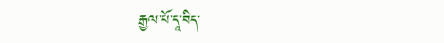རྒྱལ་པོ་དཱ་བིད་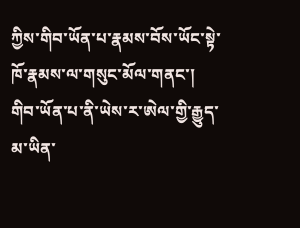ཀྱིས་གིབ་ཡོན་པ་རྣམས་བོས་ཡོང་སྟེ་ཁོ་རྣམས་ལ་གསུང་མོལ་གནང་། གིབ་ཡོན་པ་ནི་ཡེས་ར་ཨེལ་གྱི་རྒྱུད་མ་ཡིན་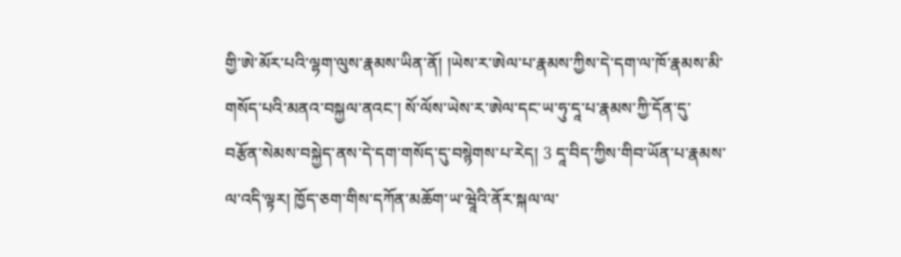གྱི་ཨེ་མོར་པའི་ལྷག་ལུས་རྣམས་ཡིན་ནོ། །ཡེས་ར་ཨེལ་པ་རྣམས་ཀྱིས་དེ་དག་ལ་ཁོ་རྣམས་མི་གསོད་པའི་མནའ་བསྐྱལ་ནའང་། སོ་ལོས་ཡེས་ར་ཨེལ་དང་ཡ་ཧུ་དཱ་པ་རྣམས་ཀྱི་དོན་དུ་བརྩོན་སེམས་བསྐྱེད་ནས་དེ་དག་གསོད་དུ་བསྙེགས་པ་རེད། 3 དཱ་བིད་ཀྱིས་གིབ་ཡོན་པ་རྣམས་ལ་འདི་ལྟར། ཁྱོད་ཅག་གིས་དཀོན་མཆོག་ཡ་ཝཱེའི་ནོར་སྐལ་ལ་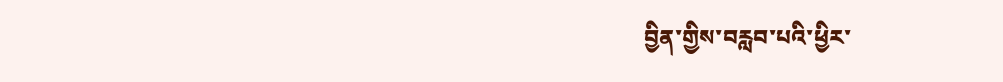བྱིན་གྱིས་བརླབ་པའི་ཕྱིར་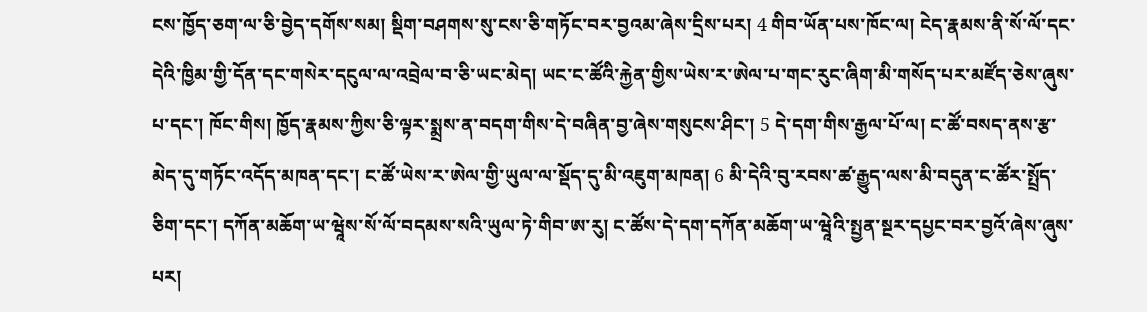ངས་ཁྱོད་ཅག་ལ་ཅི་བྱེད་དགོས་སམ། སྡིག་བཤགས་སུ་ངས་ཅི་གཏོང་བར་བྱའམ་ཞེས་དྲིས་པར། 4 གིབ་ཡོན་པས་ཁོང་ལ། ངེད་རྣམས་ནི་སོ་ལོ་དང་དེའི་ཁྱིམ་གྱི་དོན་དང་གསེར་དངུལ་ལ་འབྲེལ་བ་ཅི་ཡང་མེད། ཡང་ང་ཚོའི་རྐྱེན་གྱིས་ཡེས་ར་ཨེལ་པ་གང་རུང་ཞིག་མི་གསོད་པར་མཛོད་ཅེས་ཞུས་པ་དང་། ཁོང་གིས། ཁྱོད་རྣམས་ཀྱིས་ཅི་ལྟར་སྨྲས་ན་བདག་གིས་དེ་བཞིན་བྱ་ཞེས་གསུངས་ཤིང་། 5 དེ་དག་གིས་རྒྱལ་པོ་ལ། ང་ཚོ་བསད་ནས་རྩ་མེད་དུ་གཏོང་འདོད་མཁན་དང་། ང་ཚོ་ཡེས་ར་ཨེལ་གྱི་ཡུལ་ལ་སྡོད་དུ་མི་འཇུག་མཁན། 6 མི་དེའི་བུ་རབས་ཚ་རྒྱུད་ལས་མི་བདུན་ང་ཚོར་སྤྲོད་ཅིག་དང་། དཀོན་མཆོག་ཡ་ཝཱེས་སོ་ལོ་བདམས་སའི་ཡུལ་ཏེ་གིབ་ཨ་རུ། ང་ཚོས་དེ་དག་དཀོན་མཆོག་ཡ་ཝཱེའི་སྤྱན་སྔར་དཔྱང་བར་བྱའོ་ཞེས་ཞུས་པར།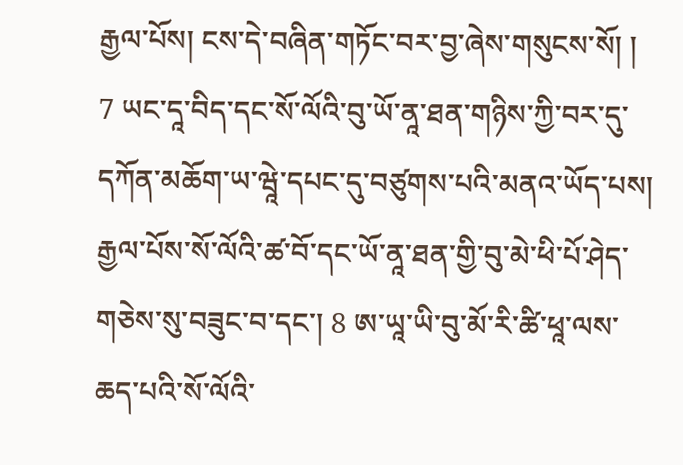རྒྱལ་པོས། ངས་དེ་བཞིན་གཏོང་བར་བྱ་ཞེས་གསུངས་སོ། ། 7 ཡང་དཱ་བིད་དང་སོ་ལོའི་བུ་ཡོ་ནཱ་ཐན་གཉིས་ཀྱི་བར་དུ་དཀོན་མཆོག་ཡ་ཝཱེ་དཔང་དུ་བཙུགས་པའི་མནའ་ཡོད་པས། རྒྱལ་པོས་སོ་ལོའི་ཚ་བོ་དང་ཡོ་ནཱ་ཐན་གྱི་བུ་མེ་ཕི་པོ་ཤེད་གཅེས་སུ་བཟུང་བ་དང་། 8 ཨ་ཡཱ་ཡི་བུ་མོ་རི་ཚི་ཕཱ་ལས་ཆད་པའི་སོ་ལོའི་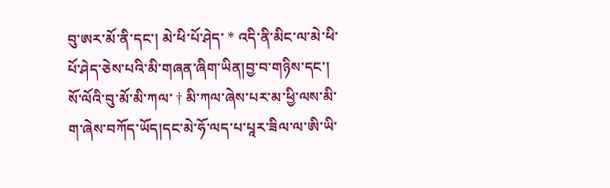བུ་ཨར་མོ་ནི་དང་། མེ་ཕི་པོ་ཤེད་ * འདི་ནི་མིང་ལ་མེ་ཕི་པོ་ཤེད་ཅེས་པའི་མི་གཞན་ཞིག་ཡིན།བྱ་བ་གཉིས་དང་། སོ་ལོའི་བུ་མོ་མི་ཀལ་ † མི་ཀལ་ཞེས་པར་མ་ཕྱི་ལས་མི་ག་ཞེས་བཀོད་ཡོད།དང་མེ་ཧོ་ལད་པ་པཱར་ཟིལ་ལ་ཨི་ཡི་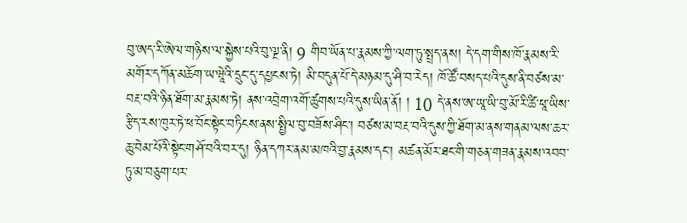བུ་ཨད་རི་ཨེལ་གཉིས་ལ་སྐྱེས་པའི་བུ་ལྔ་ནི། 9 གིབ་ཡོན་པ་རྣམས་ཀྱི་ལག་ཏུ་སྤྲད་ནས། དེ་དག་གིས་ཁོ་རྣམས་རི་མགོར་དཀོན་མཆོག་ཡ་ཝཱེའི་དྲུང་དུ་དཔྱངས་ཏེ། མི་བདུན་པོ་དེ་མཉམ་དུ་ཤི་བ་རེད། ཁོ་ཚོ་བསད་པའི་དུས་ནི་བཙས་མ་བརྔ་བའི་ཉིན་ཐོག་མ་རྣམས་ཏེ། ནས་འབྲེག་འགོ་ཚུགས་པའི་དུས་ཡིན་ནོ། ། 10 དེ་ནས་ཨ་ཡཱ་ཡི་བུ་མོ་རི་ཚི་ཕཱ་ཡིས་རྩིད་རས་ཁུར་ཏེ་ཕ་བོང་སྟེང་བཏིངས་ནས་སྤྱིལ་བུ་བཟོས་ཤིང་། བཙས་མ་བརྔ་བའི་དུས་ཀྱི་ཐོག་མ་ནས་གནམ་ལས་ཆར་ཆུ་བེམ་པོའི་སྟེང་གཤོ་བའི་བར་དུ། ཉིན་དཀར་ནམ་མཁའི་བྱ་རྣམས་དང་། མཚན་མོར་ཐང་གི་གཅན་གཟན་རྣམས་འབབ་ཏུ་མ་བཅུག་པར་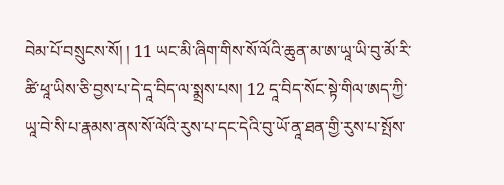བེམ་པོ་བསྲུངས་སོ། ། 11 ཡང་མི་ཞིག་གིས་སོ་ལོའི་ཆུན་མ་ཨ་ཡཱ་ཡི་བུ་མོ་རི་ཚི་ཕཱ་ཡིས་ཅི་བྱས་པ་དེ་དཱ་བིད་ལ་སྨྲས་པས། 12 དཱ་བིད་སོང་སྟེ་གིལ་ཨད་ཀྱི་ཡཱ་བེ་སི་པ་རྣམས་ནས་སོ་ལོའི་རུས་པ་དང་དེའི་བུ་ཡོ་ནཱ་ཐན་གྱི་རུས་པ་སྤོས་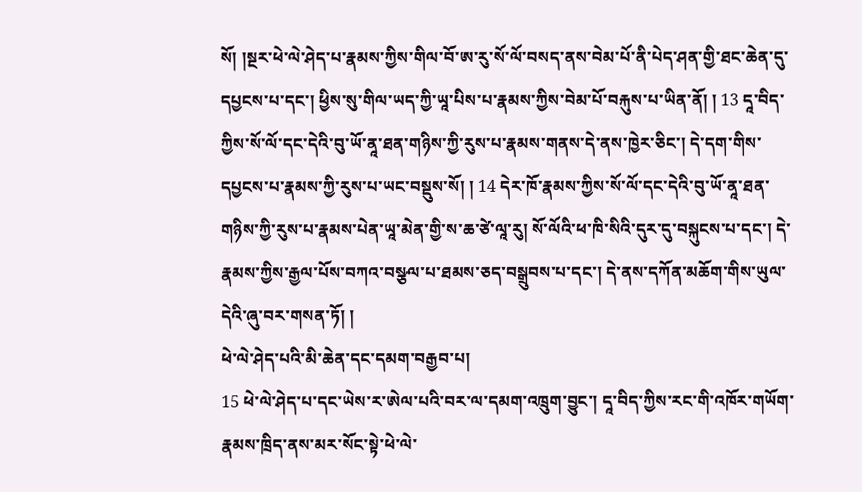སོ། །སྔར་ཕེ་ལེ་ཤེད་པ་རྣམས་ཀྱིས་གིལ་བོ་ཨ་རུ་སོ་ལོ་བསད་ནས་བེམ་པོ་ནི་པེད་ཤན་གྱི་ཐང་ཆེན་དུ་དཔྱངས་པ་དང་། ཕྱིས་སུ་གིལ་ཡད་ཀྱི་ཡཱ་པིས་པ་རྣམས་ཀྱིས་བེམ་པོ་བརྐུས་པ་ཡིན་ནོ། ། 13 དཱ་བིད་ཀྱིས་སོ་ལོ་དང་དེའི་བུ་ཡོ་ནཱ་ཐན་གཉིས་ཀྱི་རུས་པ་རྣམས་གནས་དེ་ནས་ཁྱེར་ཅིང་། དེ་དག་གིས་དཔྱངས་པ་རྣམས་ཀྱི་རུས་པ་ཡང་བསྡུས་སོ། ། 14 དེར་ཁོ་རྣམས་ཀྱིས་སོ་ལོ་དང་དེའི་བུ་ཡོ་ནཱ་ཐན་གཉིས་ཀྱི་རུས་པ་རྣམས་པེན་ཡཱ་མེན་གྱི་ས་ཆ་ཙེ་ལཱ་རུ། སོ་ལོའི་ཕ་ཁི་སིའི་དུར་དུ་བསྐུངས་པ་དང་། དེ་རྣམས་ཀྱིས་རྒྱལ་པོས་བཀའ་བསྩལ་པ་ཐམས་ཅད་བསྒྲུབས་པ་དང་། དེ་ནས་དཀོན་མཆོག་གིས་ཡུལ་དེའི་ཞུ་བར་གསན་ཏོ། །
ཕེ་ལེ་ཤེད་པའི་མི་ཆེན་དང་དམག་བརྒྱབ་པ།
15 ཕེ་ལེ་ཤེད་པ་དང་ཡེས་ར་ཨེལ་པའི་བར་ལ་དམག་འཁྲུག་བྱུང་། དཱ་བིད་ཀྱིས་རང་གི་འཁོར་གཡོག་རྣམས་ཁྲིད་ནས་མར་སོང་སྟེ་ཕེ་ལེ་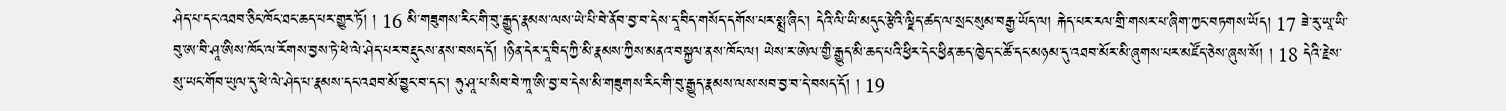ཤེད་པ་དང་འཐབ་ཅིང་ཁོང་ཐང་ཆད་པར་གྱུར་ཏོ། ། 16 མི་གཟུགས་རིང་གི་བུ་རྒྱུད་རྣམས་ལས་ཡེ་པི་བེ་ནོབ་བྱ་བ་དེས་དཱ་བིད་གསོད་དགོས་པར་སྨྲ་ཞིང་། དེའི་ལི་ཡི་མདུང་རྩེའི་ལྗིད་ཚད་ལ་སྲང་སུམ་བརྒྱ་ཡོད་ལ། རྐེད་པར་རལ་གྲི་གསར་པ་ཞིག་ཀྱང་བཏགས་ཡོད། 17 ཟེ་རུ་ཡཱ་ཡི་བུ་ཨ་བི་ཤཱ་ཨིས་ཁོང་ལ་རོགས་བྱས་ཏེ་ཕེ་ལེ་ཤེད་པར་བརྡུངས་ནས་བསད་དོ། །ཉིན་དེར་དཱ་བིད་ཀྱི་མི་རྣམས་ཀྱིས་མནའ་བསྐྱལ་ནས་ཁོང་ལ། ཡེས་ར་ཨེལ་གྱི་རྒྱུད་མི་ཆད་པའི་ཕྱིར་དེང་ཕྱིན་ཆད་ཁྱེད་ང་ཚོ་དང་མཉམ་དུ་འཐབ་མོར་མི་ཞུགས་པར་མཛོད་ཅེས་ཞུས་སོ། ། 18 དེའི་རྗེས་སུ་ཡང་གོབ་ཡུལ་དུ་ཕེ་ལེ་ཤེད་པ་རྣམས་དང་འཐབ་མོ་བྱུང་བ་དང་། ཧུ་ཤཱ་པ་སིབ་བེ་ཀཱ་ཨི་བྱ་བ་དེས་མི་གཟུགས་རིང་གི་བུ་རྒྱུད་རྣམས་ལས་སབ་བྱ་བ་དེ་བསད་དོ། ། 19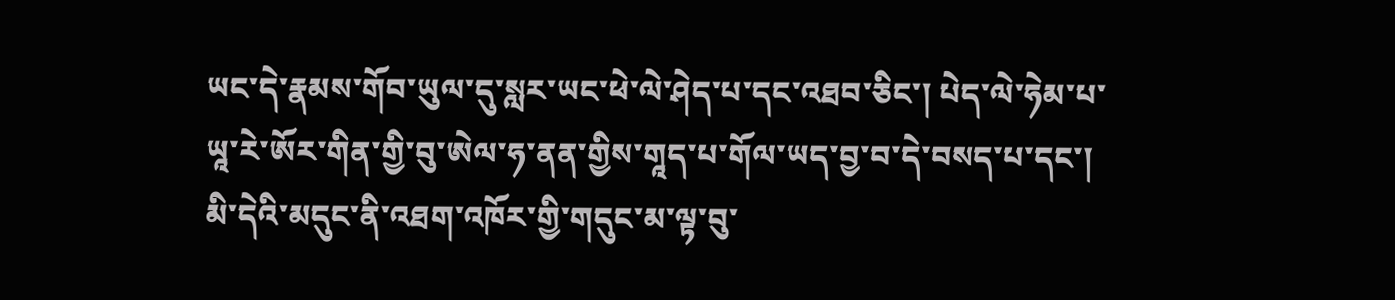ཡང་དེ་རྣམས་གོབ་ཡུལ་དུ་སླར་ཡང་ཕེ་ལེ་ཤེད་པ་དང་འཐབ་ཅིང་། པེད་ལེ་ཧེམ་པ་ཡཱ་རེ་ཨོར་གིན་གྱི་བུ་ཨེལ་ཧ་ནན་གྱིས་གཱད་པ་གོལ་ཡད་བྱ་བ་དེ་བསད་པ་དང་། མི་དེའི་མདུང་ནི་འཐག་འཁོར་གྱི་གདུང་མ་ལྟ་བུ་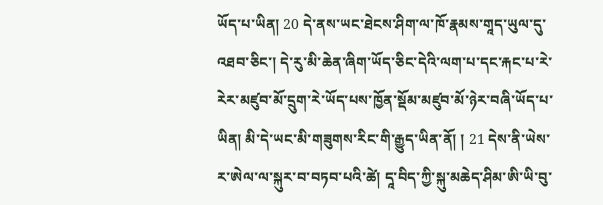ཡོད་པ་ཡིན། 20 དེ་ནས་ཡང་ཐེངས་ཤིག་ལ་ཁོ་རྣམས་གཱད་ཡུལ་དུ་འཐབ་ཅིང་། དེ་རུ་མི་ཆེན་ཞིག་ཡོད་ཅིང་དེའི་ལག་པ་དང་རྐང་པ་རེ་རེར་མཛུབ་མོ་དྲུག་རེ་ཡོད་པས་ཁྱོན་སྡོམ་མཛུབ་མོ་ཉེར་བཞི་ཡོད་པ་ཡིན། མི་དེ་ཡང་མི་གཟུགས་རིང་གི་རྒྱུད་ཡིན་ནོ། ། 21 དེས་ནི་ཡེས་ར་ཨེལ་ལ་སྐུར་བ་བཏབ་པའི་ཚེ། དཱ་བིད་ཀྱི་སྐུ་མཆེད་ཤིམ་ཨི་ཡི་བུ་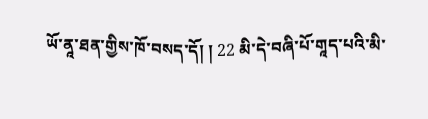ཡོ་ནཱ་ཐན་གྱིས་ཁོ་བསད་དོ། ། 22 མི་དེ་བཞི་པོ་གཱད་པའི་མི་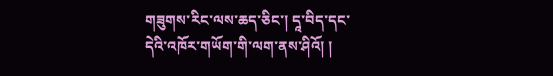གཟུགས་རིང་ལས་ཆད་ཅིང་། དཱ་བིད་དང་དེའི་འཁོར་གཡོག་གི་ལག་ནས་ཤིའོ། །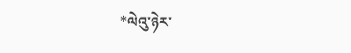*ལེའུ་ཉེར་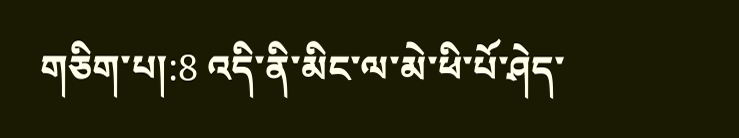གཅིག་པ།:8 འདི་ནི་མིང་ལ་མེ་ཕི་པོ་ཤེད་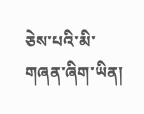ཅེས་པའི་མི་གཞན་ཞིག་ཡིན།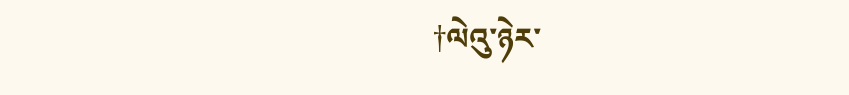†ལེའུ་ཉེར་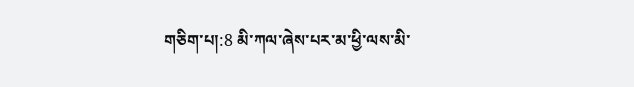གཅིག་པ།:8 མི་ཀལ་ཞེས་པར་མ་ཕྱི་ལས་མི་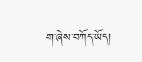ག་ཞེས་བཀོད་ཡོད།